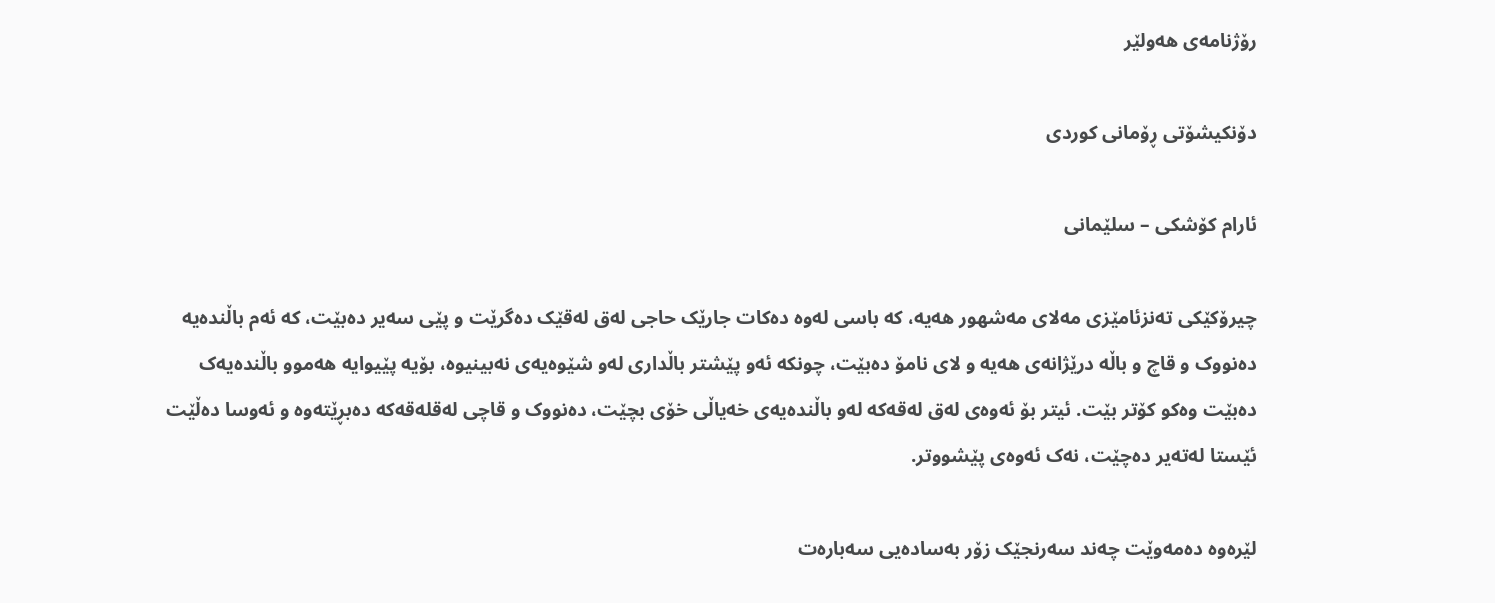رۆژنامەی ھەولێر

دۆنکیشۆتی ڕۆمانی کوردی

ئارام كۆشكی – سلێمانی

چیرۆکێکی تەنزئامێزی مەلای مەشهور هەیە، کە باسی لەوە دەکات جارێک حاجی لەق لەقێک دەگرێت و پێی سەیر دەبێت، کە ئەم باڵندەیە دەنووک و قاچ و باڵە درێژانەی هەیە و لای نامۆ دەبێت، چونکە ئەو پێشتر باڵداری لەو شێوەیەی نەبینیوە، بۆیە پێیوایە هەموو باڵندەیەک دەبێت وەکو کۆتر بێت. ئیتر بۆ ئەوەی لەق لەقەکە لەو باڵندەیەی خەیاڵی خۆی بچێت، دەنووک و قاچی لەقلەقەکە دەبڕێتەوە و ئەوسا دەڵێت ئێستا لەتەیر دەچێت، نەک ئەوەی پێشووتر.

لێرەوە دەمەوێت چەند سەرنجێک زۆر بەسادەیی سەبارەت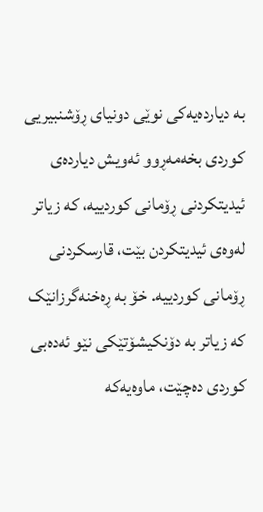بە دیاردەیەکی نوێی دونیای ڕۆشنبیریی کوردی بخەمەڕوو ئەویش دیاردەی ئیدیتکردنی ڕۆمانی کوردییە، کە زیاتر لەوەی ئیدیتکردن بێت، قارسکردنی ڕۆمانی کوردییە. خۆ بە ڕەخنەگرزانێک کە زیاتر بە دۆنکیشۆتێکی نێو ئەدەبی کوردی دەچێت، ماوەیەکە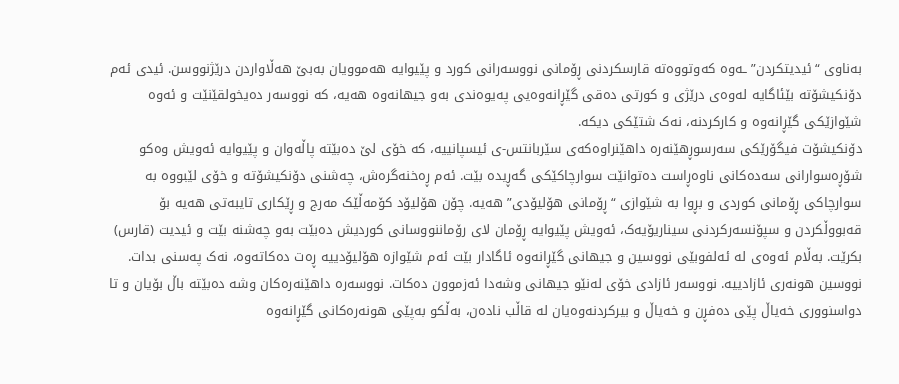بەناوی “ئیدیتکردن”ـەوە کەوتووەتە قارسکردنی ڕۆمانی نووسەرانی کورد و پێیوایە هەموویان بەبێ هەڵاواردن درێژنووسن. ئیدی ئەم دۆنکیشۆتە بێئاگایە لەوەی درێژی و کورتی دەقی گێڕانەوەیی پەیوەندی بەو جیهانەوە هەیە، کە نووسەر دەیخولقێنێت و ئەوە شێوازێکی گێڕانەوە و کارکردنە، نەک شتێکی دیکە.
دۆنکیشۆت فیگۆرێکی سەرسوڕهێنەرە داهێنراوەکەی سێربانتس-ی ئیسپانییە، کە خۆی لێ دەبێتە پاڵەوان و پێیوایە ئەویش وەکو شۆڕەسوارانی سەدەکانی ناوەڕاست دەتوانێت سوارچاکێکی گەڕیدە بێت. ئەم ڕەخنەگرەش، چەشنی دۆنکیشۆتە و خۆی لێبووە بە سوارچاکی ڕۆمانی کوردی و بڕوا بە شێوازی “ڕۆمانی هۆلیۆدی” هەیە. چۆن هۆلیۆد کۆمەڵێک مەرج و ڕێکاری تایبەتی هەیە بۆ قەبووڵکردن و سپۆنسەرکردنی سیناریۆیەک، ئەویش پێیوایە ڕۆمان لای رۆماننووسانی کوردیش دەبێت بەو چەشنە بێت و ئیدیت (قارس) بکرێت. بەڵام ئەوەی لە ئەلفوبێی نووسین و جیهانی گێڕانەوە ئاگادار بێت ئەم شێوازە هۆلیۆدییە ڕەت دەکاتەوە، نەک پەسنی بدات.
نووسین هونەری ئازادییە. نووسەر ئازادی خۆی لەنێو جیهانی وشەدا ئەزموون دەکات. نووسەرە داهێنەرەکان وشە دەبێتە باڵ بۆیان و تا دواسنووری خەیاڵ پێی دەفڕن و خەیاڵ و بیرکردنەوەیان لە قاڵب نادەن، بەڵکو بەپێی هونەرەکانی گێڕانەوە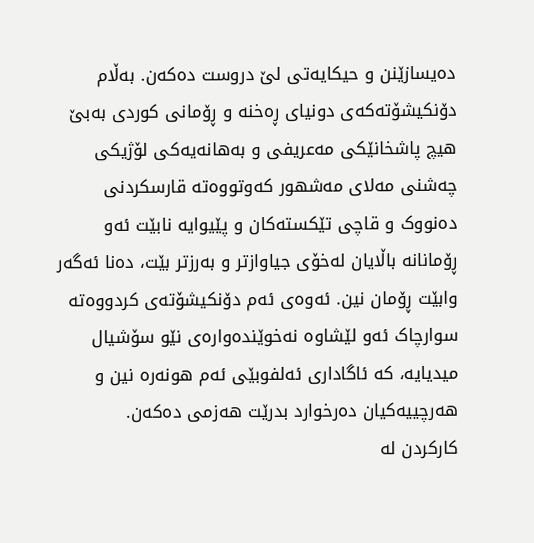دەیسازێنن و حیکایەتی لێ دروست دەکەن. بەڵام دۆنکیشۆتەکەی دونیای ڕەخنە و ڕۆمانی کوردی بەبێ هیچ پاشخانێکی مەعریفی و بەهانەیەکی لۆژیکی چەشنی مەلای مەشهور کەوتووەتە قارسکردنی دەنووک و قاچی تێکستەکان و پێیوایە نابێت ئەو ڕۆمانانە باڵایان لەخۆی جیاوازتر و بەرزتر بێت، دەنا ئەگەر وابێت ڕۆمان نین. ئەوەی ئەم دۆنکیشۆتەی کردووەتە سوارچاک ئەو لێشاوە نەخوێندەوارەی نێو سۆشیال میدیایە، کە ئاگاداری ئەلفوبێی ئەم هونەرە نین و هەرچییەکیان دەرخوارد بدرێت هەزمی دەکەن.
کارکردن لە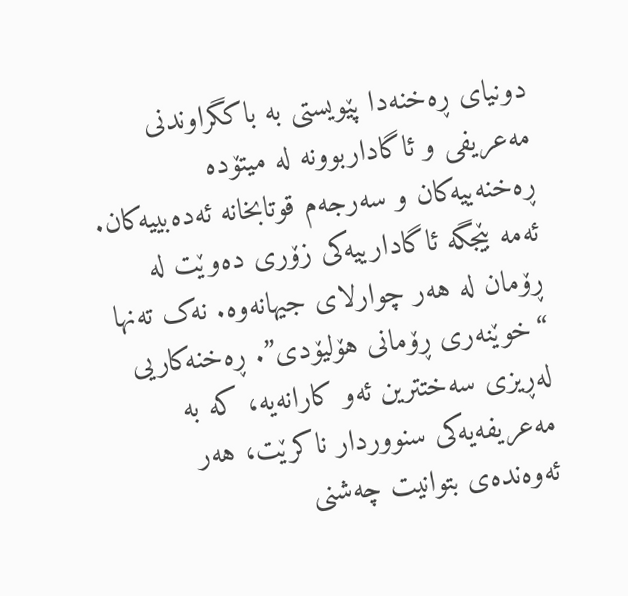دونیای ڕەخنەدا پێویستی بە باکگراوندنی مەعریفی و ئاگاداربوونە لە میتۆدە ڕەخنەییەکان و سەرجەم قوتابخانە ئەدەبییەکان. ئەمە بێجگە ئاگادارییەکی زۆری دەوێت لە ڕۆمان لە هەر چوارلای جیهانەوە. نەک تەنها “خوێنەری ڕۆمانی هۆلیۆدی”. ڕەخنەکاریی لەڕیزی سەختترین ئەو کارانەیە، کە بە مەعریفەیەکی سنووردار ناکرێت، هەر ئەوەندەی بتوانیت چەشنی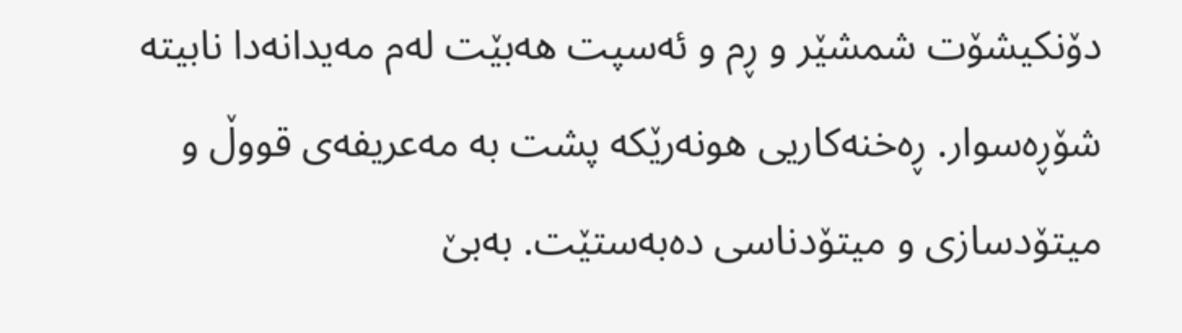دۆنکیشۆت شمشێر و ڕم و ئەسپت هەبێت لەم مەیدانەدا نابیتە شۆڕەسوار. ڕەخنەکاریی هونەرێکە پشت بە مەعریفەی قووڵ و میتۆدسازی و میتۆدناسی دەبەستێت. بەبێ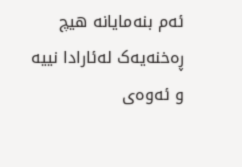ئەم بنەمایانە هیچ ڕەخنەیەک لەئارادا نییە و ئەوەی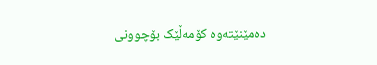دەمێنێتەوە کۆمەڵێک بۆچوونی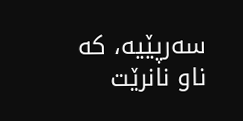سەرپێیە، کە ناو نانرێت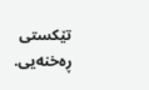تێکستی ڕەخنەیی.